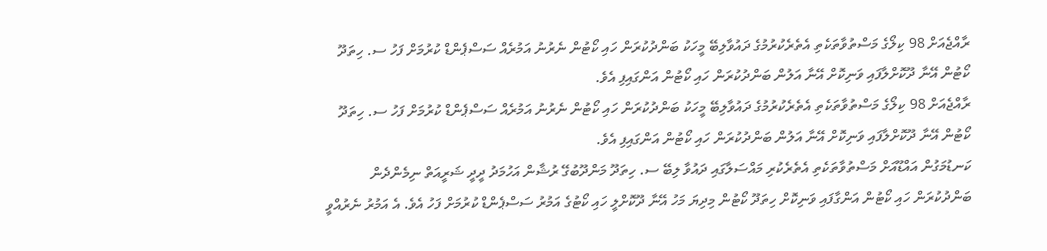ރާއްޖެއަށް 98 ކިލޯގެ މަސްތުވާތަކެތި އެތެރެކުރުމުގެ ދައުވާލިބޭ މީހަކު ބަންދުކުރަން ހައި ކޯޓުން ނެރުނު އަމުރެއް ސަސްޕެންޑް ކުރުމަށް ފަހު ސ. ހިތަދޫ ކޯޓުން އޭނާ ދޫކޮށްލާފައި ވަނިކޮށް އޭނާ އަލުން ބަންދުކުރަން ހައި ކޯޓުން އަންގައިފި އެވެ.
ރާއްޖެއަށް 98 ކިލޯގެ މަސްތުވާތަކެތި އެތެރެކުރުމުގެ ދައުވާލިބޭ މީހަކު ބަންދުކުރަން ހައި ކޯޓުން ނެރުނު އަމުރެއް ސަސްޕެންޑް ކުރުމަށް ފަހު ސ. ހިތަދޫ ކޯޓުން އޭނާ ދޫކޮށްލާފައި ވަނިކޮށް އޭނާ އަލުން ބަންދުކުރަން ހައި ކޯޓުން އަންގައިފި އެވެ.
ކަނޑުމަގުން އައްޑޫއަށް މަސްތުވާތަކެތި އެތެރެކުރި މައްސަލާގައި ދައުވާ ލިބޭ ސ. ހިތަދޫ މަންދޫބުގޭ ރުޝާން އަހުމަދު ދީދީ ޝަރީއަތް ނިމެންދެން ބަންދުކުރަން ހައި ކޯޓުން އަންގާފައި ވަނިކޮށް ހިތަދޫ ކޯޓުން މިދިޔަ މަހު އޭނާ ދޫކޮށްލީ ހައި ކޯޓުގެ އަމުރު ސަސްޕެންޑް ކުރުމަށް ފަހު އެވެ. އެ އަމުރު ނެރުއްވީ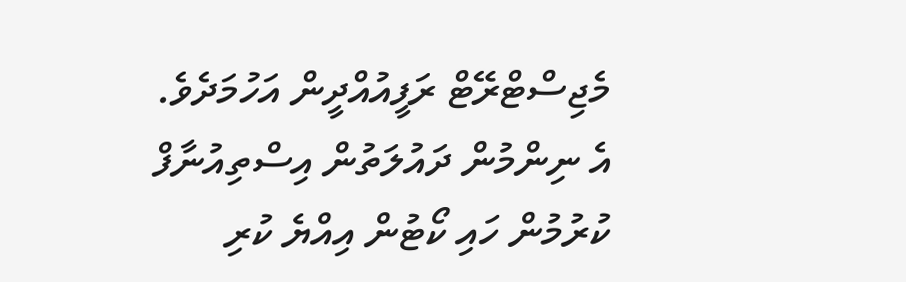މެޖިސްޓްރޭޓް ރަފީއުއްދީން އަހުމަދެވެ.
އެ ނިންމުން ދައުލަތުން އިސްތިއުނާފް ކުރުމުން ހައި ކޯޓުން އިއްޔެ ކުރި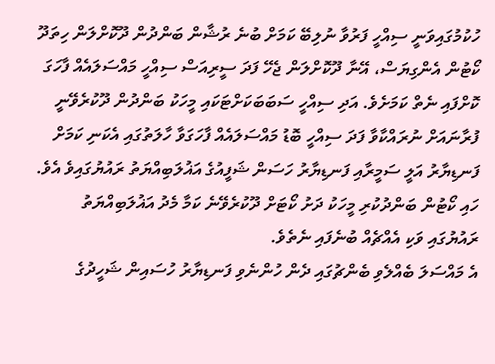ހުކުމުގައިވަނީ ސިއްހީ ފަރުވާ ނުލިބޭ ކަމަށް ބުނެ ރުޝާން ބަންދުން ދޫކޮށްލަން ހިތަދޫ ކޯޓުން އެންގިޔަސް، އޭނާ ދޫކޮށްލަން ޖެހޭ ފަދަ ސީރިއަސް ސިއްހީ މައްސަލައެއް ފާހަގަ ކޮށްފައި ނެތް ކަމަށެވެ. އަދި ސިއްހީ ސަބަބަކަށްޓަކައި މީހަކު ބަންދުން ދޫކުރެވޭނީ ފުރާނައަށް ނުރައްކާވާ ފަދަ ސިއްހީ ބޮޑު މައްސަލައެއް ފާހަގަވާ ހާލަތުގައި އެކަނި ކަމަށް ފަނޑިޔާރު އަލީ ސަމީރާއި ފަނޑިޔާރު ހަސަން ޝަފީއުގެ އަޣުލަބިއްޔަތު ރައުޔުގައިވެ އެވެ.
ހައި ކޯޓުން ބަންދުކުރި މީހަކު ދަށު ކޯޓަށް ދޫކުރެވޭނެ ކަމާ މެދު އަޣުލަބިއްޔަތު ރައުޔުގައި ވަކި އެއްޗެއް ބުނެފައި ނެތެވެ.
އެ މައްސަލަ ބެއްލެވި ބެންޗުގައި ދެން ހުންނެވި ފަނޑިޔާރު ހުސައިން ޝަހީދުގެ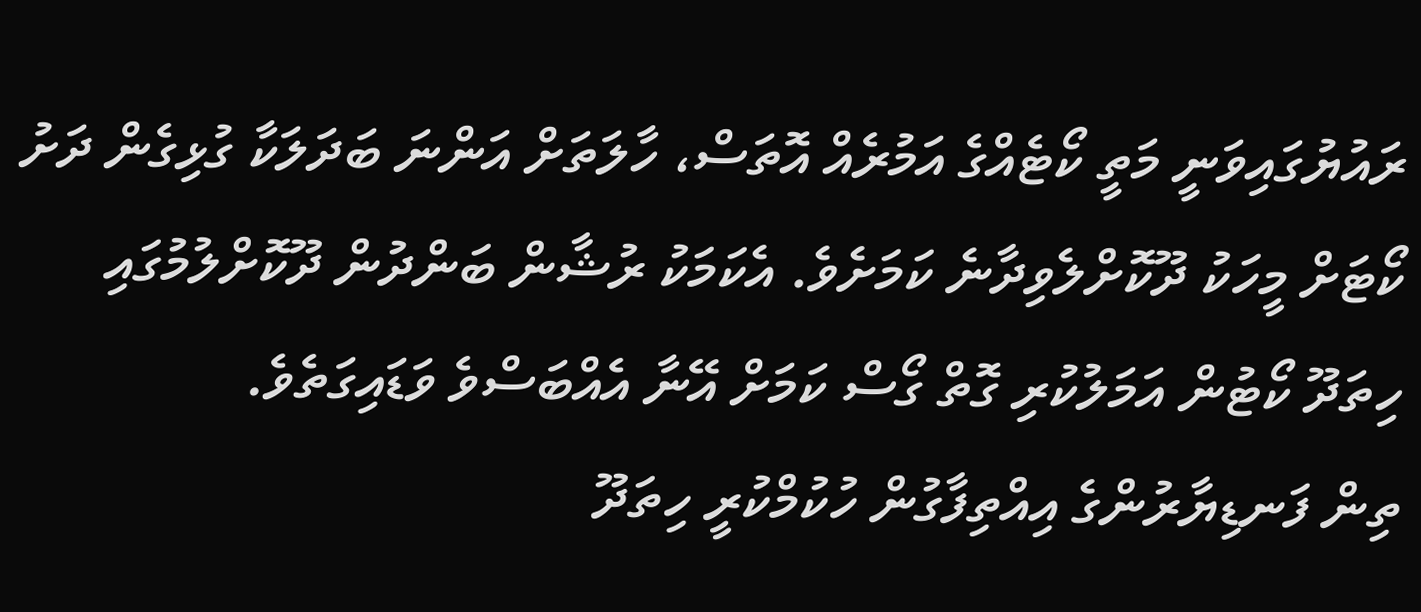ރައުޔުގައިވަނީ މަތީ ކޯޓެއްގެ އަމުރެއް އޮތަސް، ހާލަތަށް އަންނަ ބަދަލަކާ ގުޅިގެން ދަށު ކޯޓަށް މީހަކު ދޫކޮށްލެވިދާނެ ކަމަށެވެ. އެކަމަކު ރުޝާން ބަންދުން ދޫކޮށްލުމުގައި ހިތަދޫ ކޯޓުން އަމަލުކުރި ގޮތް ގޯސް ކަމަށް އޭނާ އެއްބަސްވެ ވަޑައިގަތެވެ.
ތިން ފަނޑިޔާރުންގެ އިއްތިފާގުން ހުކުމްކުރީ ހިތަދޫ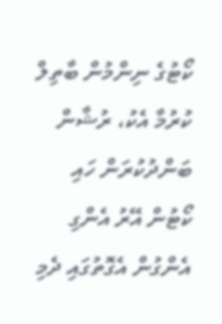ކޯޓުގެ ނިންމުން ބާތިލް ކުރުމާ އެކު، ރުޝާން ބަންދުކުރަން ހައި ކޯޓުން އޭރު އެންގި އެންގުން އެގޮތުގައި ދެމި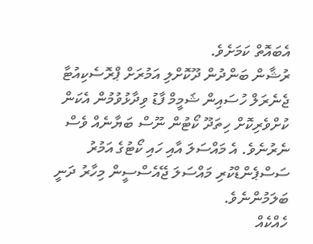އެބައޮތް ކަމަށެވެ.
ރުޝާން ބަންދުން ދޫކޮށްލި އަމުރަށް ޕްރޮސެކިއުޓާ ޖެނެރަލް ހުސައިން ޝަމީމް ފާޑު ވިދާޅުވުމުން އެކަން ކުށްވެރިކޮށް ހިތަދޫ ކޯޓުން ނޫސް ބަޔާނެއް ވެސް ނެރުނެވެ. އެ މައްސަލަ އާއި ހައި ކޯޓުގެ އަމުރު ސަސްޕެންޑްކުރި މައްސަލަ ޖޭއެސްސީން މިހާރު ދަނީ ބަލަމުންނެވެ.
ހެއްކެއް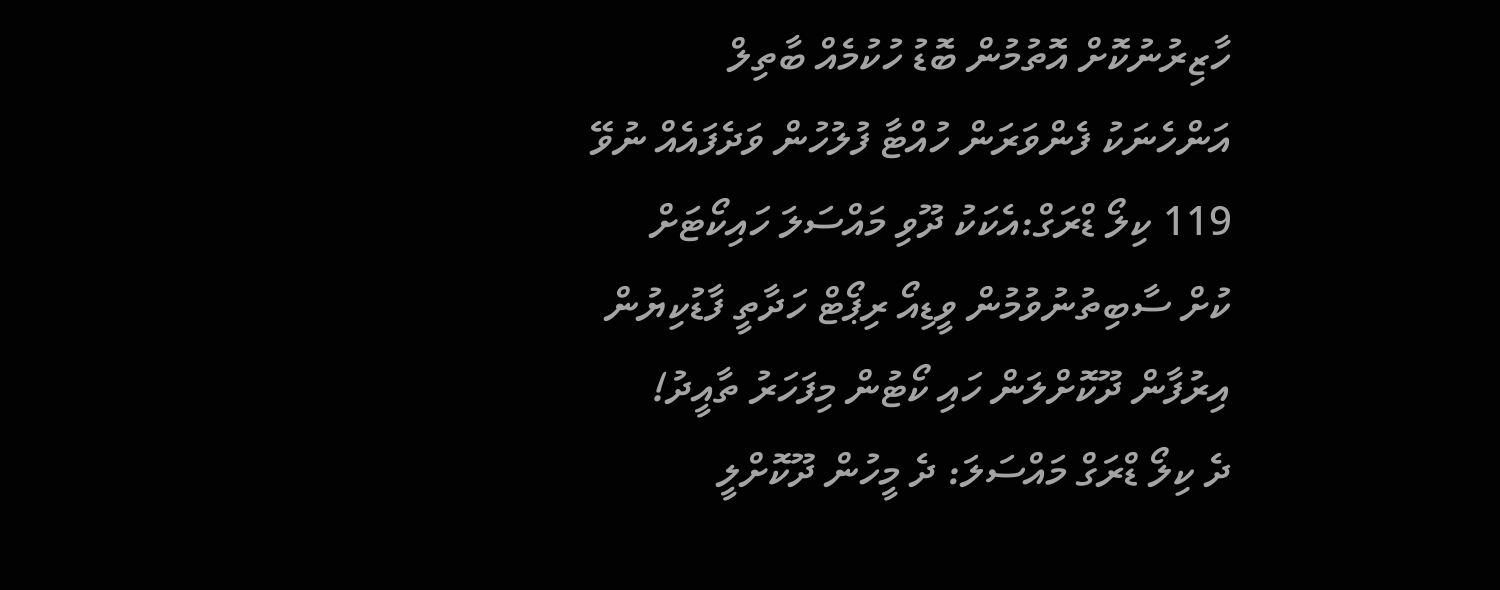ހާޒިރުނުކޮށް އޮތުމުން ބޮޑު ހުކުމެއް ބާތިލް
އަންހެނަކު ފެންވަރަން ހުއްޓާ ފުލުހުން ވަދެފައެއް ނުވޭ
119 ކިލޯ ޑްރަގް:އެކަކު ދޫވި މައްސަލަ ހައިކޯޓަށް
ކުށް ސާބިތުނުވުމުން ވީޑިއޯ ރިޕޯޓް ހަދާތީ ފާޑުކިޔުން
އިރުފާން ދޫކޮށްލަން ހައި ކޯޓުން މިފަހަރު ތާއީދު!
ދެ ކިލޯ ޑްރަގް މައްސަލަ: ދެ މީހުން ދޫކޮށްލީ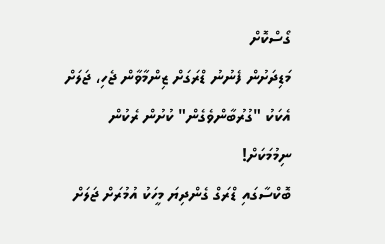ގޯސްކޮށް
މަޑިދަށުން ފެނުނު ޑްރަގަށް ޒިންމާވާން ޖެހި، ޖަލަށް
އެކަކު "ގުރުބާންވެގެން" ކުށުން ރެކުން ނިމުމަކަށް!
ބޮކްސާގައި ޑްރަގް ގެންދިޔަ މީހަކު އުމުރަށް ޖަލަށް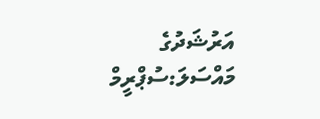އަރުޝަދުގެ މައްސަލަ:ސުޕްރީމް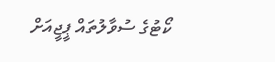ކޯޓުގެ ސުވާލުތައް ޕީޖީއަށް